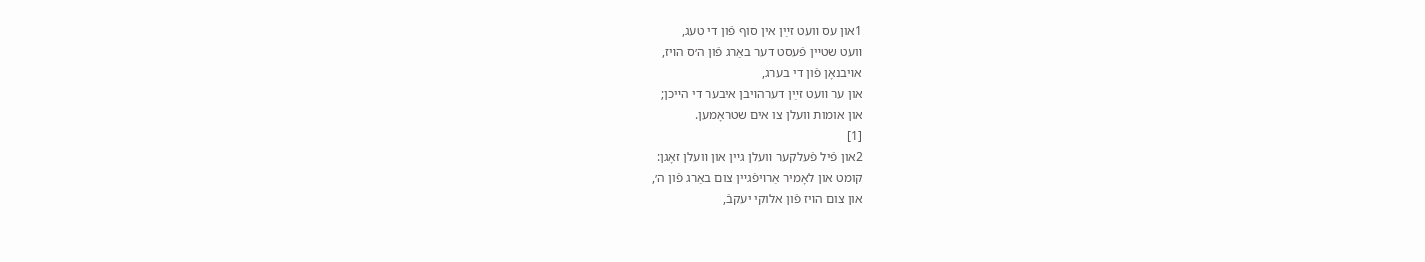1און עס װעט זײַן אין סוף פֿון די טעג,
װעט שטײן פֿעסט דער באַרג פֿון ה׳ס הױז,
אױבנאָן פֿון די בערג,
און ער װעט זײַן דערהױבן איבער די הײכן;
און אומות װעלן צו אים שטראָמען.
[1]
2און פֿיל פֿעלקער װעלן גײן און װעלן זאָגן:
קומט און לאָמיר אַרױפֿגײן צום באַרג פֿון ה׳,
און צום הױז פֿון אלוקי יעקבֿ,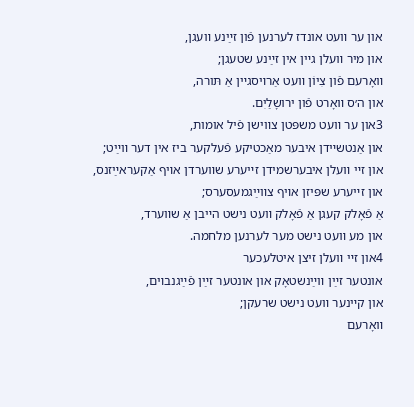און ער װעט אונדז לערנען פֿון זײַנע װעגן,
און מיר װעלן גײן אין זײַנע שטעגן;
װאָרעם פֿון צִיוֹן װעט אַרױסגײן אַ תּורה,
און ה׳ס װאָרט פֿון ירושָלַיִם.
3און ער װעט משפּטן צװישן פֿיל אומות,
און אַנטשײדן איבער מאַכטיקע פֿעלקער ביז אין דער װײַט;
און זײ װעלן איבערשמידן זײערע שװערדן אױף אַקעראײַזנס,
און זײערע שפּיזן אױף צװײַגמעסערס;
אַ פֿאָלק קעגן אַ פֿאָלק װעט נישט הײבן אַ שװערד,
און מע װעט נישט מער לערנען מלחמה.
4און זײ װעלן זיצן איטלעכער
אונטער זײַן װײַנשטאָק און אונטער זײַן פֿײַגנבױם,
און קײנער װעט נישט שרעקן;
װאָרעם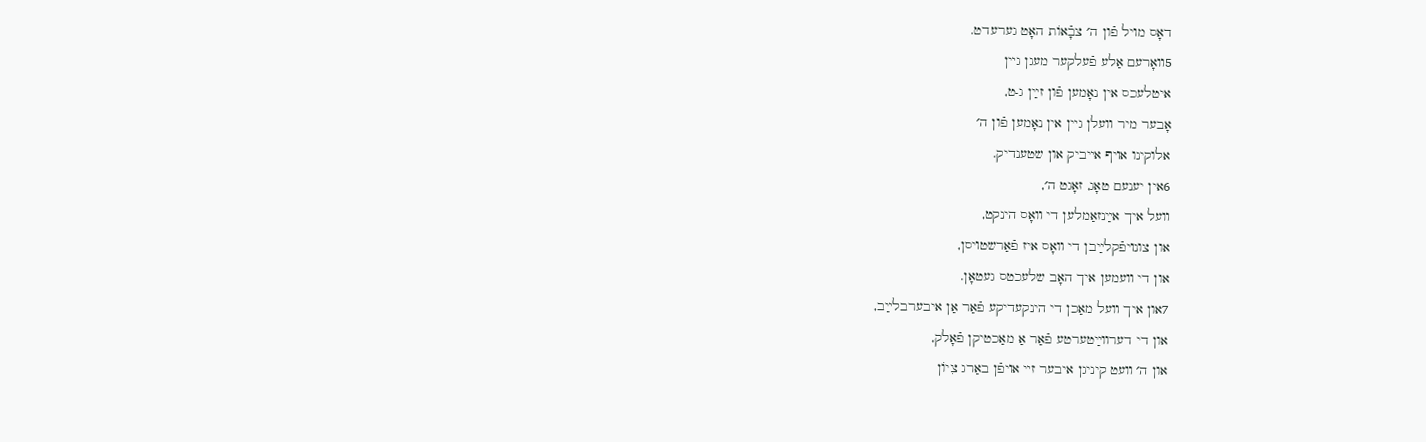דאָס מױל פֿון ה׳ צבָֿאוֹת האָט גערעדט.
5װאָרעם אַלע פֿעלקער מעגן גײן
איטלעכס אין נאָמען פֿון זײַן ג-ט,
אָבער מיר װעלן גײן אין נאָמען פֿון ה׳
אלוקינו אױף אײביק און שטענדיק.
6אין יענעם טאָג, זאָגט ה׳,
װעל איך אײַנזאַמלען די װאָס הינקט,
און צונױפֿקלײַבן די װאָס איז פֿאַרשטױסן,
און די װעמען איך האָב שלעכטס געטאָן.
7און איך װעל מאַכן די הינקעדיקע פֿאַר אַן איבערבלײַב,
און די דערװײַטערטע פֿאַר אַ מאַכטיקן פֿאָלק,
און ה׳ װעט קיניגן איבער זײ אױפֿן באַרג צִיוֹן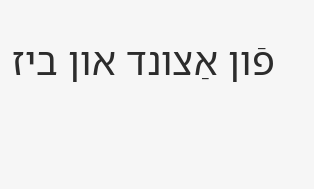פֿון אַצונד און ביז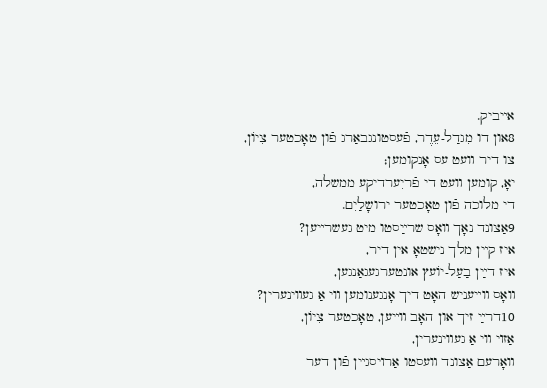אײביק.
8און דו מִגדַל-עֵדֶר, פֿעסטונגבאַרג פֿון טאָכטער צִיוֹן,
צו דיר װעט עס אָנקומען;
יאָ, קומען װעט די פֿריִערדיקע ממשלה,
די מלוכה פֿון טאָכטער ירושָלַיִם.
9אַצונד נאָך װאָס שרײַסטו מיט געשרײען?
איז קײן מלך נישטאָ אין דיר,
איז דײַן בַעַל-יוֹעץ אונטערגעגאַנגען,
װאָס װײעניש האָט דיך אָנגענומען װי אַ געװינערין?
10דרײַ זיך און האָב װײען, טאָכטער צִיוֹן,
אַזױ װי אַ געװינערין,
װאָרעם אַצונד װעסטו אַרױסגײן פֿון דער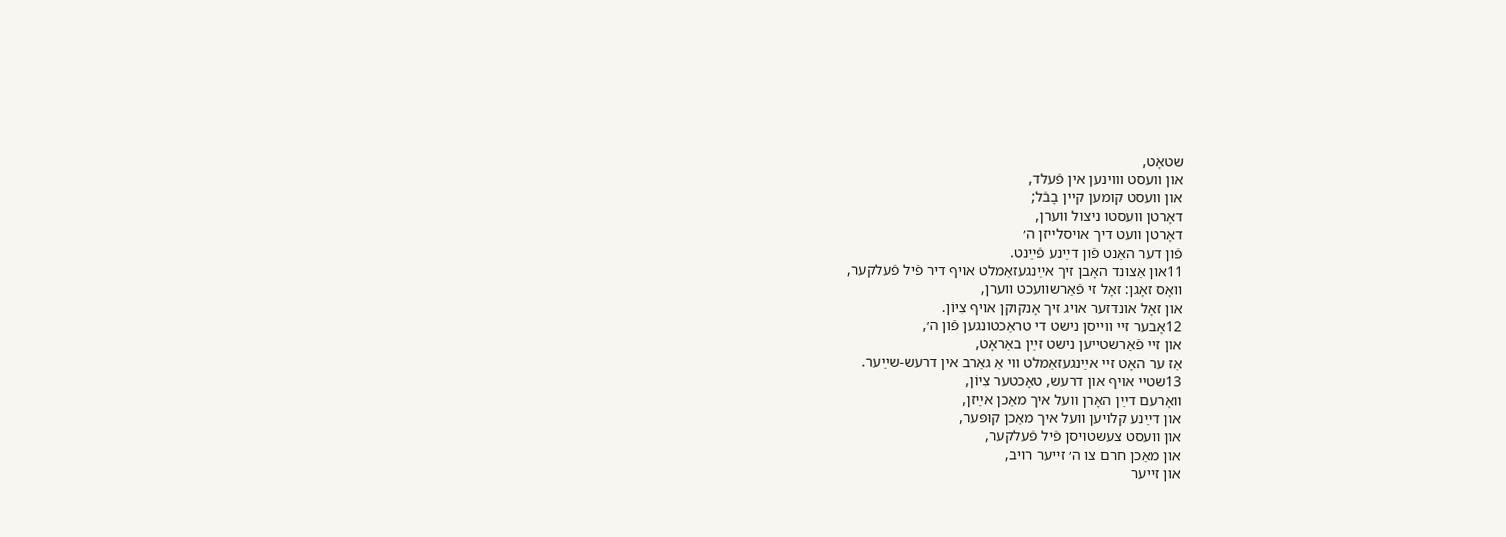שטאָט,
און װעסט װױנען אין פֿעלד,
און װעסט קומען קײן בָבֿל;
דאָרטן װעסטו ניצול װערן,
דאָרטן װעט דיך אױסלײזן ה׳
פֿון דער האַנט פֿון דײַנע פֿײַנט.
11און אַצונד האָבן זיך אײַנגעזאַמלט אױף דיר פֿיל פֿעלקער,
װאָס זאָגן: זאָל זי פֿאַרשװעכט װערן,
און זאָל אונדזער אױג זיך אָנקוקן אױף צִיוֹן.
12אָבער זײ װײסן נישט די טראַכטונגען פֿון ה׳,
און זײ פֿאַרשטײען נישט זײַן באַראָט,
אַז ער האָט זײ אײַנגעזאַמלט װי אַ גאַרב אין דרעש-שײַער.
13שטײ אױף און דרעש, טאָכטער צִיוֹן,
װאָרעם דײַן האָרן װעל איך מאַכן אײַזן,
און דײַנע קלױען װעל איך מאַכן קופּער,
און װעסט צעשטױסן פֿיל פֿעלקער,
און מאַכן חרם צו ה׳ זײער רױב,
און זײער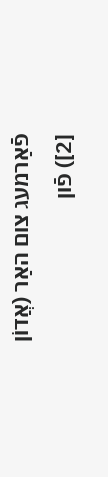פֿאַרמעג צום האַר (אֲדוֹן
[2]) פֿון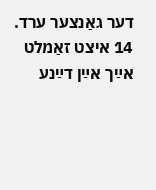דער גאַנצער ערד.
14 איצט זאַמלט אײַך אײַן דײַנע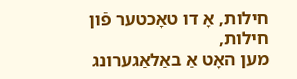חילות, אָ דו טאָכטער פֿון חילות,
מען האָט אַ באַלאַגערונג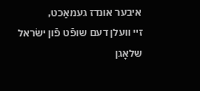איבער אונדז געמאַכט,
זײ װעלן דעם שופֿט פֿון ישׂראל
שלאָגן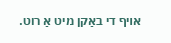אױף די באַקן מיט אַ רוט.